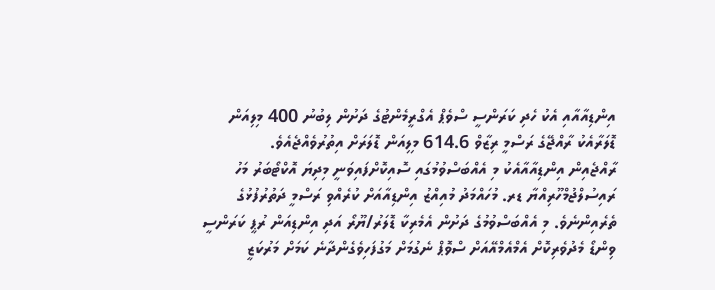އިންޑިއާއާއި އެކު ހެދި ކަރަންސީ ސްވެޕް އެގްރީމެންޓުގެ ދަށުން ލިބުނު 400 މިލިއަން ޑޮލަރާއެކު ރާއްޖޭގެ ރަސްމީ ރިޒާވް 614.6 މިލިއަން ޑޮލަރަށް އިތުރުވެއްޖެއެވެ.
ރާއްޖެއިން އިންޑިއާއާއެކު މި އެއްބަސްވުމުގައި ސޮއިކޮށްފައިވަނީ މިދިޔަ އޮކްޓޯބަރު މަހު ރައިސުލްޖުމްހޫރިއްޔާ ޑރ. މުހައްމަދު މުއިއްޒު އިންޑިއާއަށް ކުރެއްވި ރަސްމީ ދަތުރުފުޅުގެ ތެރެއިންނެވެ. މި އެއްބަސްވުމުގެ ދަށުން އެމެރިކާ ޑޮލަރު/ޔޫރޯ އަދި އިންޑިއަން ރުޕީ ކަރަންސީ ވިންޑޯ މެދުވެރިކޮށް އެމްއެމްއޭއަށް ސްވޮޕް ނެގުމަށް މަގުފަހިވެގެންދާނެ ކަމަށް މަރުކަޒީ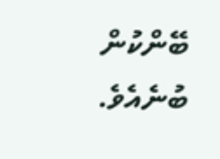ބޭންކުން ބުނެއެވެ.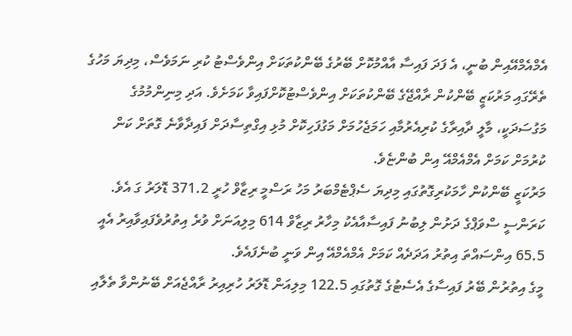އެމްއެމްއޭއިން ބުނީ، އެ ފަދަ ފައިސާ އާއްމުކޮށް ބޭރުގެ ބޭންކުތަކަށް އިންވެސްޓު ކުރި ނަމަވެސް، މިދިޔަ މަހުގެ ތެރޭގައި މަރުކަޒީ ބޭންކުން ރާއްޖޭގެ ބޭންކުތަކަށް އިންވެސްޓުކޮށްފައިވާ ކަމަށެވެ. އަދި މިނިންމުމުގެ މަގުސަދަކީ، މާލީ ދާއިރާގެ ކުރިއެރުމާއި ހަމަޖެހުމަށް މަގުފަހިކޮށް މުޅި އިގްތިސާދަށް ފައިދާވާނެ ގޮތަށް ކަން ކުރުމަށް ކަމަށް އެމްއެމްއޭ އިން ބުންޏެވެ.
މަރުކަޒީ ބޭންކުން ހާމަކުރިގޮތުގައި މިދިޔަ ސެޕްޓެމްބަރު މަހު ރަސްމީ ރިޒާވް ހުރީ 371.2 ޑޮލަރު ގަ އެވެ. ކަރަންސީ ސްވަޕްގެ ދަށުން ލިބުނު ފައިސާއާއެކު މިހާރު ރިޒާވް 614 މިލިއަނަށް ވުރެ އިތުރުވެފައިވާއިރު އެއީ 65.5 އިންސައްތަ އިތުރު އަދަދެއް ކަމަށް އެމްއެމްއޭ އިން ވަނީ ބުނެފައެވެ.
މީގެ އިތުރުން ބޭރު ފައިސާގެ އެސެޓުގެ ގޮތުގައި 122.5 މިލިއަން ޑޮލަރު ހުރިއިރު ރާއްޖެއަށް ބޭނުންވާ ތެލާއި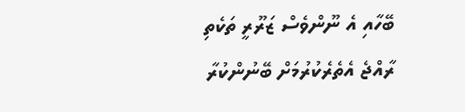ބޭހާއި އެ ނޫންވެސް ޒަރޫރީ ތަކެތި ރާއްޖެ އެތެރެކުރުމަށް ބޭނުންކުރާ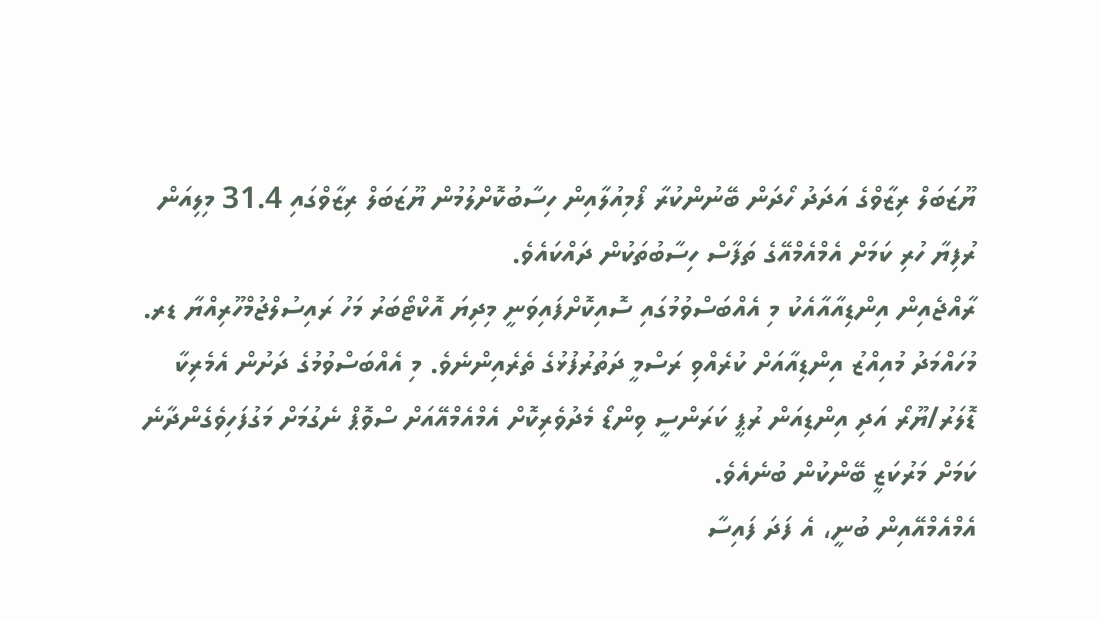ޔޫޒަބަލް ރިޒާވްގެ އަދަދު ހޯދަން ބޭނުންކުރާ ފޯމިއުލާއިން ހިސާބުކޮށްލުމުން ޔޫޒަބަލް ރިޒާވްގައި 31.4 މިލިއަން ރުފިޔާ ހުރި ކަމަށް އެމްއެމްއޭގެ ތަފާސް ހިސާބުތަކުން ދައްކައެވެ.
ރާއްޖެއިން އިންޑިއާއާއެކު މި އެއްބަސްވުމުގައި ސޮއިކޮށްފައިވަނީ މިދިޔަ އޮކްޓޯބަރު މަހު ރައިސުލްޖުމްހޫރިއްޔާ ޑރ. މުހައްމަދު މުއިއްޒު އިންޑިއާއަށް ކުރެއްވި ރަސްމީ ދަތުރުފުޅުގެ ތެރެއިންނެވެ. މި އެއްބަސްވުމުގެ ދަށުން އެމެރިކާ ޑޮލަރު/ޔޫރޯ އަދި އިންޑިއަން ރުޕީ ކަރަންސީ ވިންޑޯ މެދުވެރިކޮށް އެމްއެމްއޭއަށް ސްވޮޕް ނެގުމަށް މަގުފަހިވެގެންދާނެ ކަމަށް މަރުކަޒީ ބޭންކުން ބުނެއެވެ.
އެމްއެމްއޭއިން ބުނީ، އެ ފަދަ ފައިސާ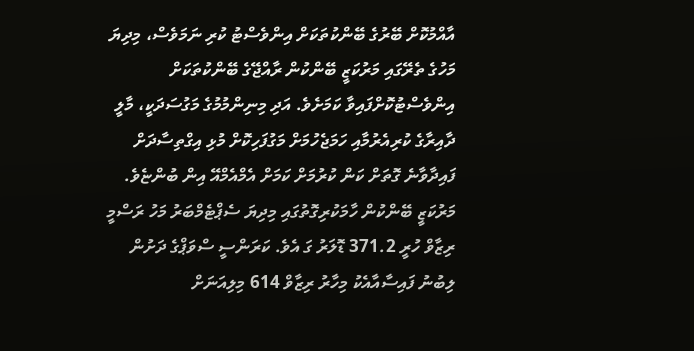އާއްމުކޮށް ބޭރުގެ ބޭންކުތަކަށް އިންވެސްޓު ކުރި ނަމަވެސް، މިދިޔަ މަހުގެ ތެރޭގައި މަރުކަޒީ ބޭންކުން ރާއްޖޭގެ ބޭންކުތަކަށް އިންވެސްޓުކޮށްފައިވާ ކަމަށެވެ. އަދި މިނިންމުމުގެ މަގުސަދަކީ، މާލީ ދާއިރާގެ ކުރިއެރުމާއި ހަމަޖެހުމަށް މަގުފަހިކޮށް މުޅި އިގްތިސާދަށް ފައިދާވާނެ ގޮތަށް ކަން ކުރުމަށް ކަމަށް އެމްއެމްއޭ އިން ބުންޏެވެ.
މަރުކަޒީ ބޭންކުން ހާމަކުރިގޮތުގައި މިދިޔަ ސެޕްޓެމްބަރު މަހު ރަސްމީ ރިޒާވް ހުރީ 371.2 ޑޮލަރު ގަ އެވެ. ކަރަންސީ ސްވަޕްގެ ދަށުން ލިބުނު ފައިސާއާއެކު މިހާރު ރިޒާވް 614 މިލިއަނަށް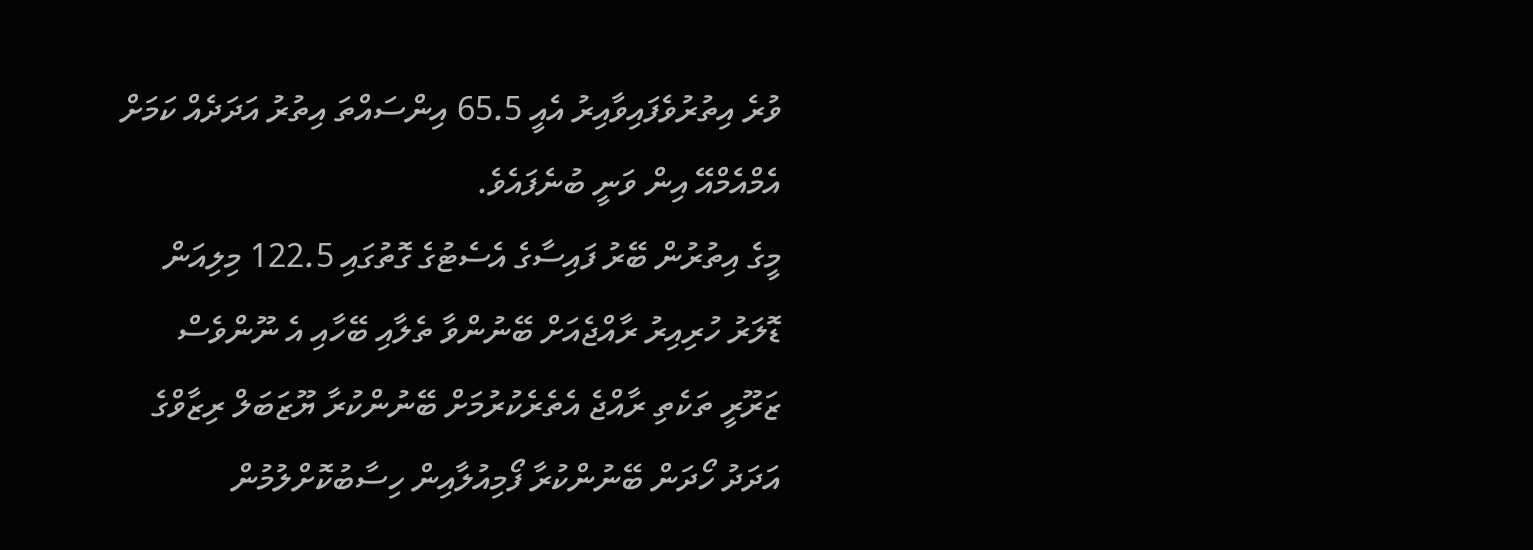ވުރެ އިތުރުވެފައިވާއިރު އެއީ 65.5 އިންސައްތަ އިތުރު އަދަދެއް ކަމަށް އެމްއެމްއޭ އިން ވަނީ ބުނެފައެވެ.
މީގެ އިތުރުން ބޭރު ފައިސާގެ އެސެޓުގެ ގޮތުގައި 122.5 މިލިއަން ޑޮލަރު ހުރިއިރު ރާއްޖެއަށް ބޭނުންވާ ތެލާއި ބޭހާއި އެ ނޫންވެސް ޒަރޫރީ ތަކެތި ރާއްޖެ އެތެރެކުރުމަށް ބޭނުންކުރާ ޔޫޒަބަލް ރިޒާވްގެ އަދަދު ހޯދަން ބޭނުންކުރާ ފޯމިއުލާއިން ހިސާބުކޮށްލުމުން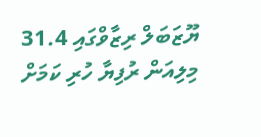ޔޫޒަބަލް ރިޒާވްގައި 31.4 މިލިއަން ރުފިޔާ ހުރި ކަމަށް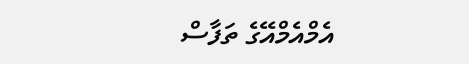އެމްއެމްއޭގެ ތަފާސް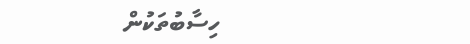ހިސާބުތަކުން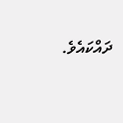ދައްކައެވެ.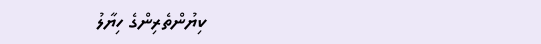ކިޔުންތެރިންގެ ހިޔާލު